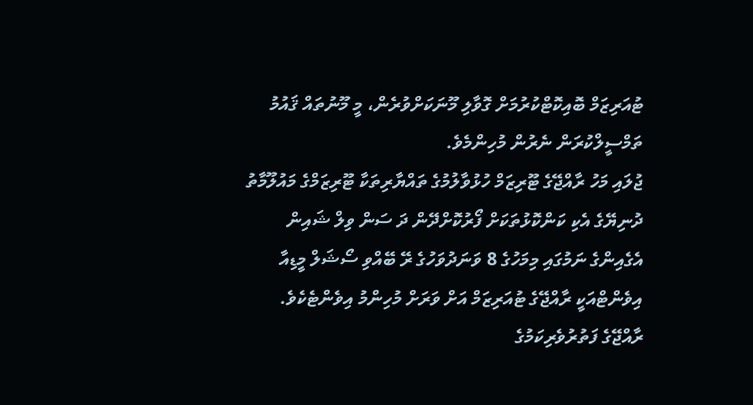ޓުއަރިޒަމް ބޮއިކޮޓްކުރުމަށް ގޮވާލި މޫނަކަށްވުރެން، މީ މޫނުތައް ޤައުމު ތަމްސީލްކުރަން ނެރުން މުހިންމެވެ.
ޖުލައި މަހު ރާއްޖޭގެ ޓޫރިޒަމް ހުޅުވާލުމުގެ ތައްޔާރިތަކާ ޓޫރިޒަމްގެ މައުލޫމާތު ދުނިޔޭގެ އެކި ކަންކޮޅުތަކަށް ފޯރުކޮށްދޭން ދަ ސަން ވިލް ޝައިން އެގެއިންގެ ނަމުގައި މިމަހުގެ 8 ވަނަދުވަހުގެ ރޭ ބޭއްވި ސޯޝަލް މީޑިއާ އިވެންޓްއަކީ ރާއްޖޭގެ ޓުއަރިޒަމް އަށް ވަރަށް މުހިންމު އިވެންޓެކެވެ.
ރާއްޖޭގެ ފަތުރުވެރިކަމުގެ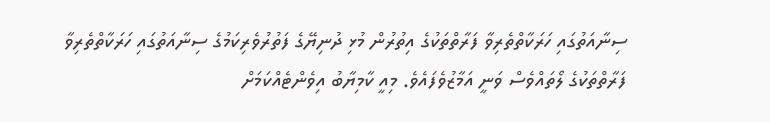ސިނާއަތުގައި ހަރަކާތްތެރިވާ ފަރާތްތަކުގެ އިތުރުން މުޅި ދުނިޔޭގެ ފަތުރުވެރިކަމުގެ ސިނާއަތުގައި ހަރަކާތްތެރިވާ ފަރާތްތަކުގެ ލޯތައްވެސް ވަނީ އަމާޒުވެފައެވެ. މިއީ ކާމިޔާބު އިވެންޓެއްކަމަށް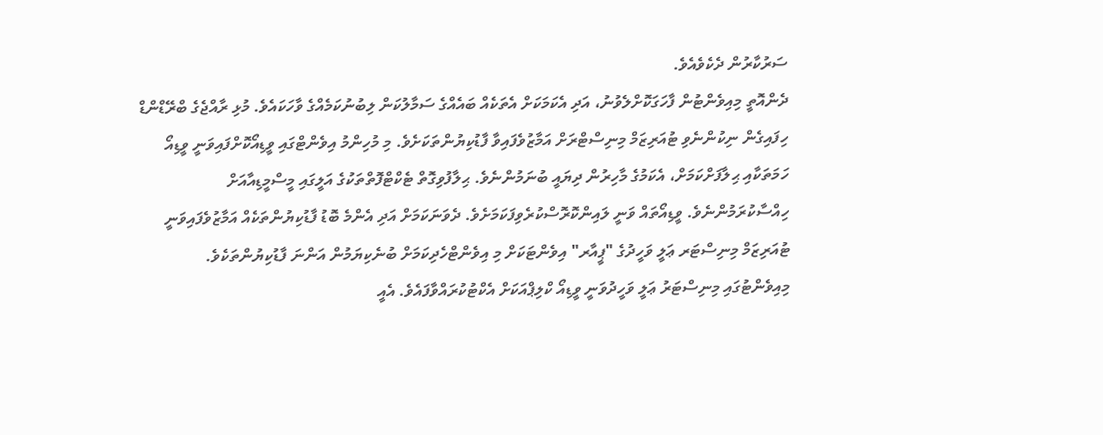ސަރުކާރުން ދެކެވެއެވެ.
ދެންއޮތީ މިއިވެންޓުން ފާހަގަކޮށްލެވުނު، އަދި އެކަމަކަށް އެތަކެއް ބައެއްގެ ސަމާލުކަން ލިބުނުކަމެއްގެ ވާހަކައެވެ. މުޅި ރާއްޖެގެ ބްރޭޑްންޑް ހިފައިގެން ނިކުންނެވި ޓުއަރިޒަމް މިނިސްޓްރަށް އަމާޒުވެފައިވާ ފާޑުކިޔުންތަކަށެވެ. މި މުހިންމު އިވެންޓްގައި ވީޑިއޯކޮށްފައިވަނީ ވީޑިއޯ ހަމަތަކާއި ޙިލާފަށްކަމަށް، އެކަމުގެ މާހިރުން ދިޔައީ ބުނަމުންނެވެ. ޙިލާފުވިގޮތް ޓެކްޓްފޮތްތަކުގެ އަލީގައި މީސްމީޑިއާއަށް ހިއްސާކުރަމުންނެވެ. ވީޑިއޯތައް ވަނީ ލައިންކޮރޮސްކުރެވިފަކަމަށެވެ. ދެވަނަކަމަށް އަދި އެންމެ ބޮޑު ފާޑުކިޔުންތަކެއް އަމާޒުވެފައިވަނީ ޓުއަރިޒަމް މިނިސްޓަރ ޢަލީ ވަހީދުގެ "ޕީއާރ" އިވެންޓަކަށް މި އިވެންޓްހެދިކަމަށް ބުނެކިޔަމުން އަންނަ ފާޑުކިޔުންތަކެވެ.
މިއިވެންޓުގައި މިނިސްޓަރު ޢަލީ ވަހީދުވަނީ ވީޑިއޯ ކްލިޕްއަކަށް އެކްޓުކުރައްވާފައެވެ. އެއީ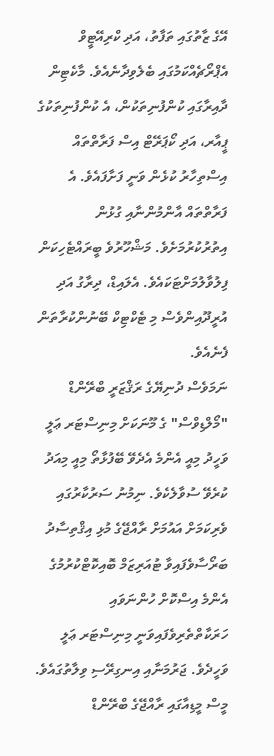އޭގެ ޒާތުގައި ތަފާތު، އަދި ކްރިއޭޓީވް އެޕްރޯޗެއްކަމުގައި ބެލެވިދާނެއެވެ. މާކެޓިން ދާއިރާގައި ކުންފުނިތަކުން، އެ ކުންފުނިތަކުގެ ޕީއާރ، އަދި ކޯޕަރޭޓް އިސް ފަރާތްތައް އިސްތިހާރު ކުޅެން ވަނީ ފަށާފައެވެ. އެ ފަރާތްތައް އާންމުންނާއި ގުޅުން އިތުރުކުރުމަށެވެ. މަޝްހޫރުވެ ބީރައްޓެހިކަން ފިލުވާލުމަށްޓަކައެވެ. އެލައިޑް، ދިރާގު އަދި އުރީދޫއިންވެސް މި ޓެކްޓިކް ބޭނުންކުރާތަން ފެނެއެވެ.
ނަމަވެސް ދުނިޔޭގެ ރަޤްޒަރީ ބްރޭންޑް "މޯލްޑިވްސް" ގެ މޫނަކަށް މިނިސްޓަރ ޢަލީ ވަހީދު މިއީ އެންމެ އެދެވޭ ބޭފުޅާތޯ މިއީ މިއަދު ކުރެވޭ ސުވާލެކެވެ. ނިމުނު ސަރުކާރުގައި ވެރިކަމަށް އައުމަށް ރާއްޖޭގެ މުޅި އިޤްތިސާދު ބަރޯސާވެފައިވާ ޓުއަރިޒަމް ބޮއިކޮޓްކުރުމުގެ އެންމެ އިސްކޮށް ހުންނަވައި ހަރަކާތްތެރިވެފައިވަނީ މިނިސްޓަރ ޢަލީ ވަހީދެވެ. ޖަރުމަނާއި އިނގިރޭސި ވިލާތުގައެވެ. މީސް މީޑިއާގައި ރާއްޖޭގެ ބްރޭންޑް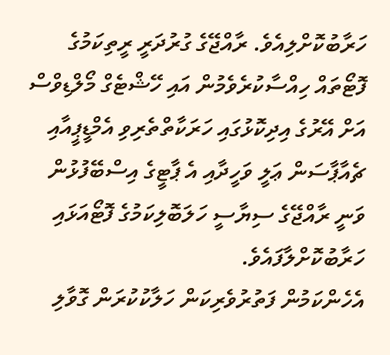ހަރާބުކޮށްލިއެވެ. ރާއްޖޭގެ ގުރުދަރީ ރީތިކަމުގެ ފޮޓޯތައް ހިއްސާކުރެވެމުން އައި ހޭޝްޓެގް މޯލްޑިވްސް އަށް އޭރުގެ އިދިކޮޅުގައި ހަރަކާތްތެރިވި އެމްޑީޕީއާއި ޗެއާޕާސަން ޢަލީ ވަހީދާއި އެ ޕާޓީގެ އިސްބޭފުޅުން ވަނީ ރާއްޖޭގެ ސިޔާސީ ހަލަބޮލިކަމުގެ ފޮޓޯއަޅައި ހަރާބުކޮށްލާފައެވެ.
އެހެންކަމުން ފަތުރުވެރިކަން ހަލާކުކުރަން ގޮވާލި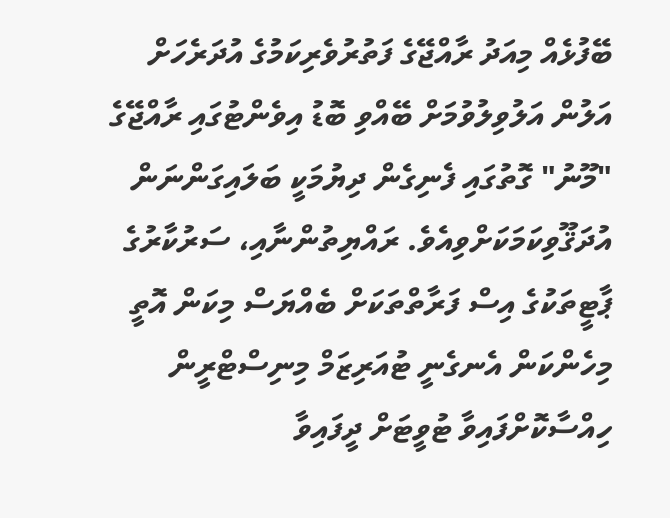ބޭފުޅެއް މިއަދު ރާއްޖޭގެ ފަތުރުވެރިކަމުގެ އުދަރެހަށް އަލުން އަލުވިލުވުމަށް ބޭއްވި ބޮޑު އިވެންޓުގައި ރާއްޖޭގެ "މޫނު" ގޮތުގައި ފެނިގެން ދިޔުމަކީ ބަލައިގަންނަން އުދަޤޫވިކަމަކަށްވިއެވެ. ރައްޔިތުންނާއި، ސަރުކާރުގެ ޕާޓީތަކުގެ އިސް ފަރާތްތަކަށް ބެއްޔަސް މިކަން އޮތީ މިހެންކަން އެނގެނީ ޓުއަރިޒަމް މިނިސްޓްރީން ހިއްސާކޮށްފައިވާ ޓުވީޓަށް ދީފައިވާ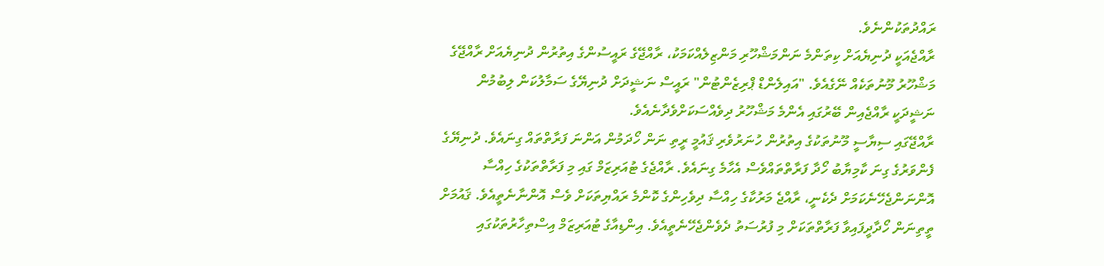ރައްދުތަކުންނެވެ.
ރާއްޖެއަކީ ދުނިޔެއަށް ކިތަންމެ ނަންމަޝްހޫރި މަންޒިލެއްކަމަކު، ރާއްޖޭގެ ރައީސުންގެ އިތުރުން ދުނިޔެއަށް ރާއްޖޭގެ މަޝްހޫރު މޫނުތަކެއް ނޭގެއެވެ. "އައިލެންޑް ޕްރިޒެންޓުން" ރައީސް ނަޝީދަށް ދުނިޔޭގެ ސަމާލުކަން ލިބުމުން ނަޝީދަކީ ރާއްޖެއިން ބޭރުގައި އެންމެ މަޝްހޫރު ދިވެއްސަކަށްވެދާނެއެވެ.
ރާއްޖޭގައި ސިޔާސީ މޫނުތަކުގެ އިތުރުން ހުނަރުވެރި ޤައުމީ ރީތި ނަން ހޯދަމުން އަންނަ ފަރާތްތައް ގިނައެވެ. ދުނިޔޭގެ ފެންވަރުގެ ގިނަ ކާމިޔާބު ހޯދާ ފަރާތްތައްވެސް އެހާމެ ގިނައެވެ. ރާއްޖެގެ ޓުއަރިޒަމް ގައި މި ފަރާތްތަކުގެ ހިއްސާ އޮންނަންޖެހޭނެކަމަށް ދެކެނީ، ރާއްޖެ މަރުކާގެ ހިއްސާ ދިވެހިންގެ ކޮންމެ ރައްޔިތަކަށް ވެސް އޮންނާނެތީއެވެ. ޤައުމަށް ތީތިނަން ހޯދާދީފައިވާ ފަރާތްތަކަށް މި ފުރުސަތު ދެވެންޖެހޭނެތީއެވެ. އިންޑިއާގެ ޓުއަރިޒަމް އިސްތިހާރުތަކުގައި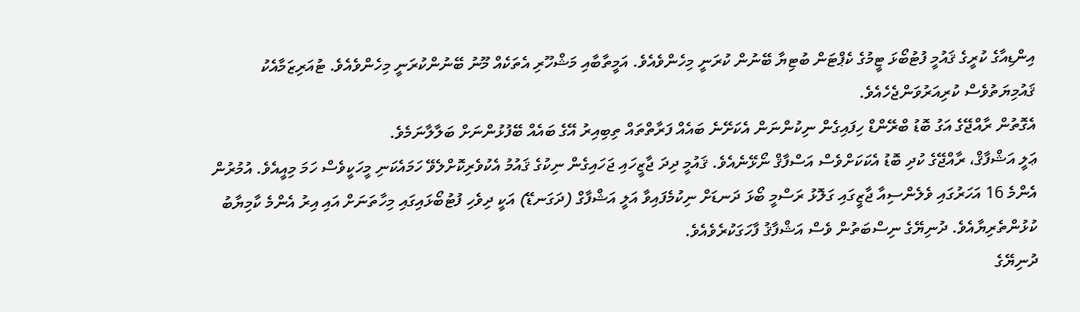އިންޑިއާގެ ކުރީގެ ޤައުމީ ފުޓުބޯޅަ ޓީމުގެ ކެޕްޓަން ބުޓިޔާ ބޭނުން ކުރަނީ މިހެންވެއެވެ. އަމީތާބާއި މަޝްހޫރި އެތަކެއް މޫނު ބޭނުންކުރަނީ މިހެންވެއެވެ. ޓުއަރިޒަމާއެކު ޤައުމިޔަތުވެސް ކުރިއަރުވަންޖެހެއެވެ.
އެގޮތުން ރާއްޖޭގެ އަގު ބޮޑު ބްރޭންޑް ހިފައިގެން ނިކުންނަން އެކަށޭނެ ބައެއް ފަރާތްތައް ތިބިއިރު އޭގެ ބައެއް ބޭފުޅުންނަށް ބަލާލާނަމެވެ.
ޢަލީ އަޝްފާޤް، ރާއްޖޭގެ ކުދި ބޮޑު އެކަކަށްވެސް އަސްފާޤް ނޯޅޭނެއެވެ. ޤައުމީ ދިދަ ޖާޒީހައި ޖަހައިގެން ނިކުގެ ޤައުމު އެކުވެރިކޮށްލެވޭ ހަމައެކަނި މީހަކީވެސް ހަމަ މިއީއެވެ. އުމުރުން އެންމެ 16 އަހަރުގައި ވެލެންސިއާ ޖާޒީގައި ގަލޮޅު ރަސްމީ ބޯޅަ ދަނޑަށް ނިކުމެފައިވާ އަލީ އަޝްފާގް (ދަގަނޑޭ) އަކީ ދިވެހި ފުޓުބޯޅައިގައި މިހާތަނަށް އައި އިރު އެންމެ ކާމިޔާބު ކުޅުންތެރިޔާއެވެ. ދުނިޔޭގެ ނިސްބަތުން ވެސް އަޝްފާޤު ފާހަގަކުރެވެއެވެ.
ދުނިޔޭގެ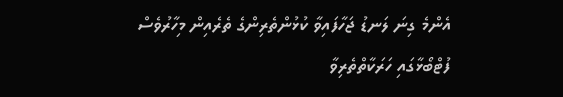އެންމެ ގިނަ ލަނޑު ޖަހާފައިވާ ކުޅުންތެރިންގެ ތެރެއިން މިހާރުވެސް ފުޓްބޯޅާގައި ހަރަކާތްތެރިވާ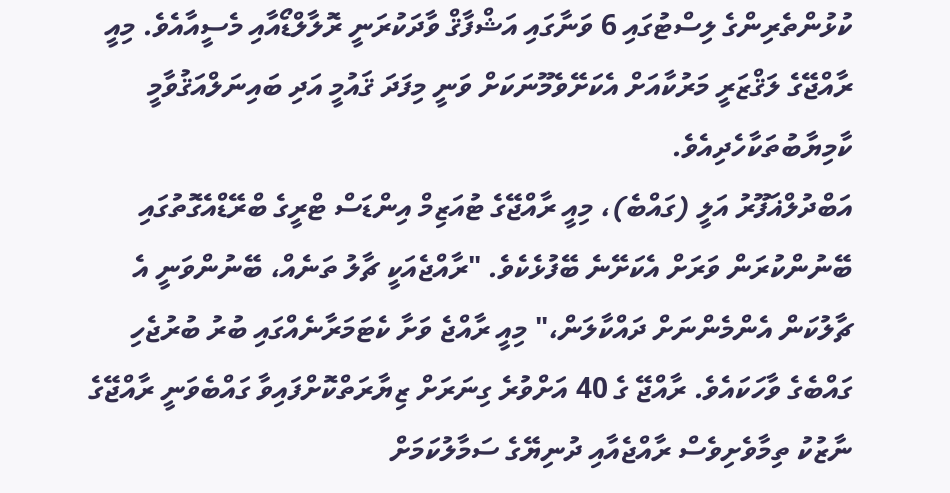ކުޅުންތެރިންގެ ލިސްޓުގައި 6 ވަނާގައި އަޝްފާޤް ވާދަކުރަނީ ރޮލާލްޑޯއާއި މެސީއާއެވެ. މިއީ ރާއްޖޭގެ ލަޤްޒަރީ މަރުކާއަށް އެކަށޭވެމޫނަކަށް ވަނީ މިފަދަ ޤައުމީ އަދި ބައިނަލްއަޤުވާމީ ކާމިޔާބުތަކާހެދިއެވެ.
އަބްދުލްޣަފޫރު އަލީ (ގައްބެ)، މިއީ ރާއްޖޭގެ ޓުއަޒިމް އިންޑަސް ޓްރީގެ ބްރޭޑްއެގޮތުގައި ބޭނުންކުރަން ވަރަށް އެކަށޭނެ ބޭފުޅެކެވެ. "ރާއްޖެއަކީ ޗާލު ތަނެއް، ބޭނުންވަނީ އެ ޗާލުކަން އެންމެންނަށް ދައްކާލަން،" މިއީ ރާއްޖެ ވަށާ ކެޓަމަރާނެއްގައި ބުރު ބުރުޖެހި ގައްބެގެ ވާހަކައެވެ. ރާއްޖޭ ގެ 40 އަށްވުރެ ގިނަރަށް ޒިޔާރަތްކޮށްފައިވާ ގައްބެވަނީ ރާއްޖޭގެ ނާޒުކު ތިމާވެށިވެސް ރާއްޖެއާއި ދުނިޔޭގެ ސަމާލުކަމަށް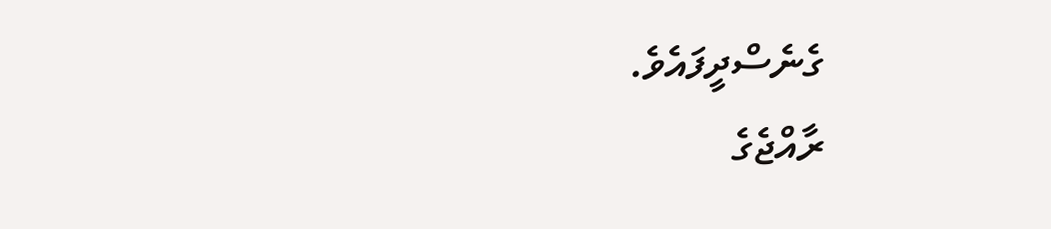ގެނެސްދީފައެވެ.
ރާއްޖެގެ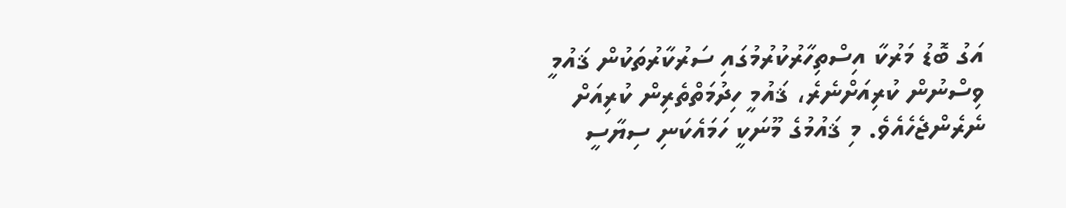އަގު ބޮޑު މަރުކާ އިސްތިހާރުކުރުމުގައި ސަރުކާރުތަކުން ޤައުމީ ވިސްނުން ކުރިއަށްނެރެ، ޤައުމީ ހިދުމަތްތެރިން ކުރިއަށް ނެރެންޖެހެއެވެ. މި ޤައުމުގެ މޫނަކީ ހަމައެކަނި ސިޔާސީ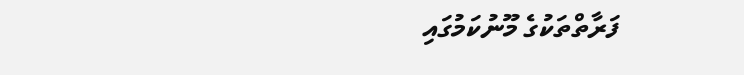ފަރާތްތަކުގެ މޫނުކަމުގައި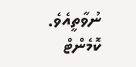ނުވާތީއެވެ.
ކޮމެންޓް